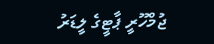ޖުމްހޫރީ ޕާޓީގެ ލީޑަރު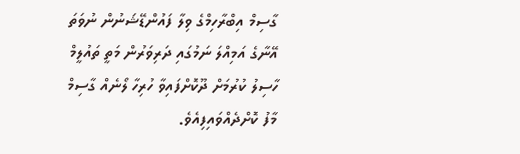ގާސިމް އިބްރާހިމްގެ ވިލާ ފައުންޑޭޝަނުން ނުވަތަ އޭނާގެ އަމިއްލަ ނަމުގައި ދަރިވަރުން މަތީ ތައުލީމް ހާސިލު ކުރުމަށް ދޫކޮށްފައިވާ ހުރިހާ ލޯނެއް ގާސިމް މާފު ކޮށްދެއްވައިފިއެވެ.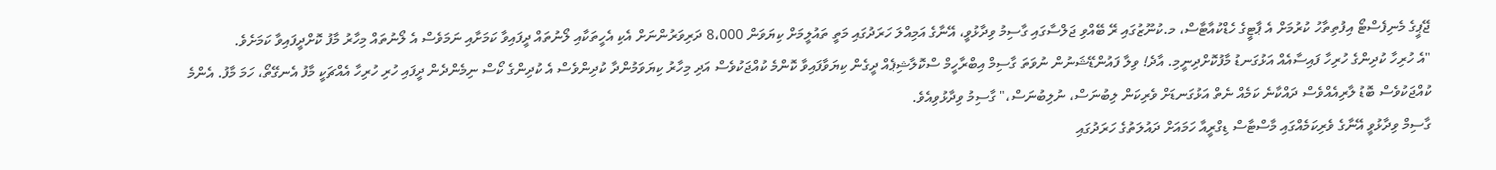ޖޭޕީގެ މެނިފެސްޓޯ އިފުތިތާހު ކުރުމަށް އެ ޕާޓީގެ ހެޑްކުއާޓާސް، މ.ކުނޫޒުގައި ރޭ ބޭއްވި ޖަލްސާގައި ގާސިމު ވިދާޅުވީ، އޭނާގެ އަމިއްލަ ހަރަދުގައި މަތީ ތައުލީމަށް ކިޔަވަން 8،000 ދަރިވަރުންނަށް އެކި އެހީތަކާއި ލޯނުތައް ދީފައިވާ ކަމަށާއި ނަމަވެސް އެ ލޯނުތައް މިހާރު މާފު ކޮށްދީފައިވާ ކަމަށެވެ.
"އެ ހުރިހާ ކުދިންގެ ހުރިހާ ފައިސާއެއް އަޅުގަނޑު މާފުކޮށްދިނީމި. އާދެ! ވިލާ ފައުންޑޭޝަނުން ނުވަތަ ގާސިމް އިބްރާހީމް ސްކޮލާޝިޕެއް ދީގެން ކިޔަވާފައިވާ ކޮންމެ ކުއްޖަކުވެސް އަދި މިހާރު ކިޔަވަމުންދާ ކުދިންވެސް އެ ކުދިންގެ ކޯސް ނިމެންދެން ދީފައި ހުރި ހުރިހާ އެއްޗަކީ މާފު އެނގޭތޯ، ހަމަ މާފު. އެންމެ ކުއްޖަކުވެސް ބޮޑު ލާރިއެއްވެސް ދައްކާނެ ކަމެއް ނެތް އަޅުގަނޑަށް ވެރިކަން ލިބުނަސް، ނުލިބުނަސް،" ގާސިމު ވިދާޅުވިއެވެ.
ގާސިމް ވިދާޅުވީ އޭނާގެ ވެރިކަމެއްގައި މާސްޓާސް ޑިގްރީއާ ހަމައަށް ދައުލަތުގެ ހަރަދުގައި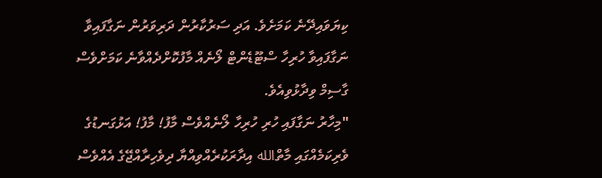ކިޔަވައިދޭނެ ކަމަށެވެ. އަދި ސަރުކާރުން ދަރިވަރުން ނަގާފައިވާ ނަގާފައިވާ ހުރިހާ ސްޓޫޑެންޓް ލޯނެއް މާފުކޮށްދެއްވާނެ ކަމަށްވެސް ގާސިމް ވިދާޅުވިއެވެ.
"މިހާރު ނަގާފައި ހުރި ހުރިހާ ލޯނެއްވެސް މާފު! މާފު! އަޅުގަނޑުގެ ވެރިކަމެއްގައި މާތްالله އިދާރަކުރެއްވިއްޔާ ދިވެހިރާއްޖޭގެ އެއްވެސް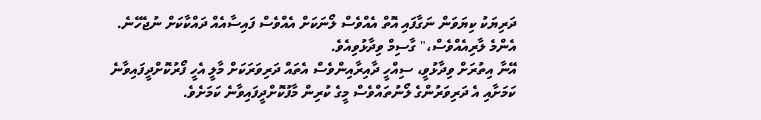ދަރިޔަކު ކިޔަވަން ނަގާފައި އޮތް އެއްވެސް ލޯނަކަށް އެއްވެސް ފައިސާއެއް ދައްކާކަށް ނުޖެހޭނެ. އެންމެ ލާރިއެއްވެސް،" ގާސިމް ވިދާޅުވިއެވެ.
އޭނާ އިތުރަށް ވިދާޅުވީ، ސިއްހީ ދާއިރާއިންވެސް އެތައް ދަރިވަރަކަށް މާލީ އެހީ ފޯރުކޮށްދީފައިވާނެ ކަމަށާއި އެ ދަރިވަރުންގެ ލޯނުތައްވެސް މީގެ ކުރިން މާފުކޮށްދީފައިވާނެ ކަމަށެވެ.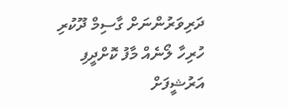ދަރިވަރުންނަށް ގާސިމް ދޫކުރި ހުރިހާ ލޯނެއް މާފު ކޮށްދީފި
އަރުޝީފަށް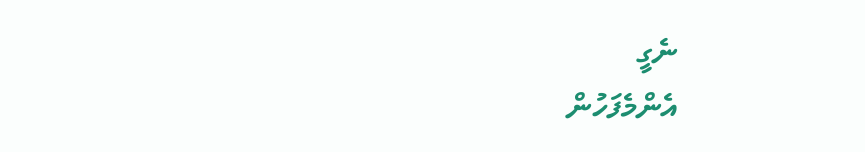ނެގީ
އެންމެފަހުން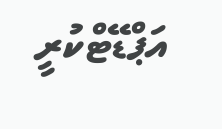އަޕްޑޭޓްކުރީ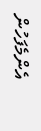އެންމެފަހުން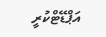އަޕްޑޭޓްކުރީ